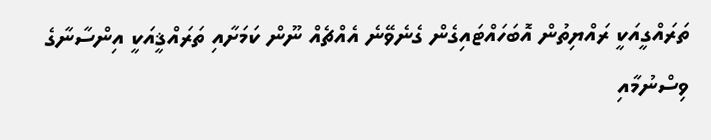ތަރައްގީއަކީ ރައްޔިތުން އޮބަހައްޓައިގެން ގެނެވޭނެ އެއްޗެއް ނޫން ކަމަށާއި ތަރައްޤީއަކީ އިންސާނާގެ ވިސްނުމާއި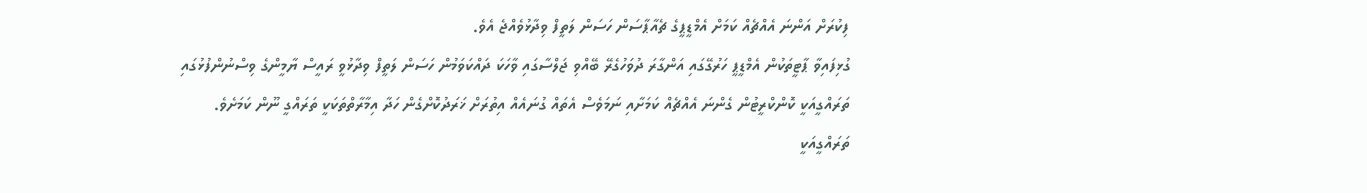ފިކުރަށް އަންނަ އެއްޗެއް ކަމަށް އެމްޑީޕީގެ ޗެއާޕާސަން ހަސަން ލަތީފް ވިދާޅުވެއްޖެ އެވެ.
ގުޅިފައިވާ ޕާޓީތަކުން އެމްޑީޕީ ހަރުގޭގައި އަންގާރަ ދުވަހުގެރޭ ބޭއްވި ޖަލްސާގައި ވާހަކަ ދައްކަވަމުން ހަސަން ލަތީފް ވިދާޅުވީ ރައީސް ޔާމީންގެ ވިސްނުންފުޅުގައި ތަރައްގީއަކީ ކޮންކްރީޓުން ގެންނަ އެއްޗެއް ކަމަށާއި ނަމަވެސް އެތައް ގުނައެއް އިތުރަށް ޚަރަދުކޮށްގެން ހަދާ އިމާރާތްތަކަކީ ތަރައްގީ ނޫން ކަމަށެވެ. ތަރައްގީއަކީ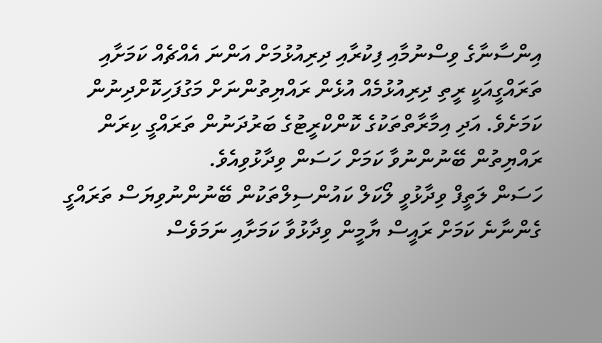އިންސާނާގެ ވިސްނުމާއި ފިކުރާއި ދިރިއުޅުމަށް އަންނަ އެއްޗެއް ކަމަށާއި ތަރައްގީއަކީ ރީތި ދިރިއުޅުމެއް އުޅެން ރައްޔިތުންނަށް މަގުފަހިކޮށްދިނުން ކަމަށެވެ. އަދި އިމާރާތްތަކުގެ ކޮންކްރީޓުގެ ބަރުދަނުން ތަރައްގީ ކިރަން ރައްޔިތުން ބޭނުންނުވާ ކަމަށް ހަސަން ވިދާޅުވިއެވެ.
ހަސަން ލަތީފް ވިދާޅުވީ ލޯކަލް ކައުންސިލްތަކުން ބޭނުންނުވިޔަސް ތަރައްގީ ގެންނާނެ ކަމަށް ރައީސް ޔާމީން ވިދާޅުވާ ކަމަށާއި ނަމަވެސް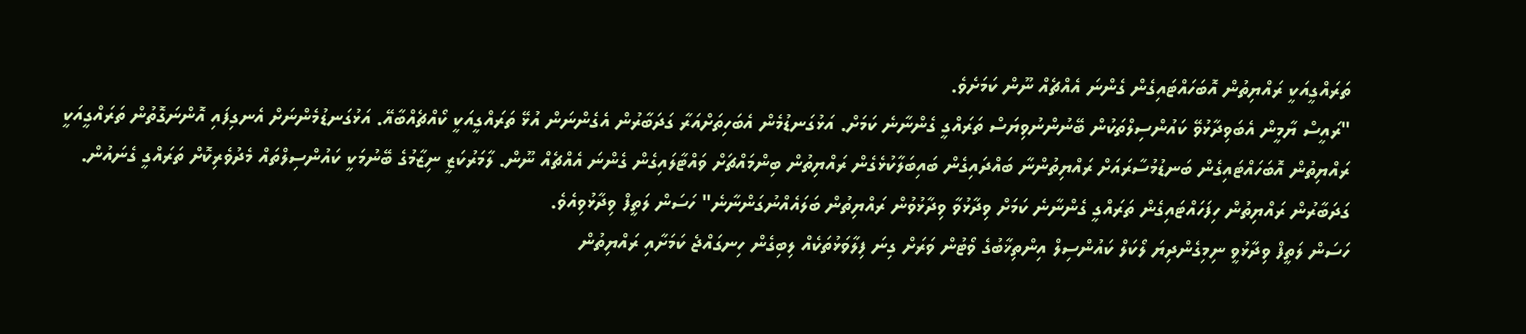ތަރައްގީއަކީ ރައްޔިތުން އޮބަހައްޓައިގެން ގެންނަ އެއްޗެއް ނޫން ކަމަށެވެ.
"ރައީސް ޔާމީން އެބަވިދާޅުވޭ ކައުންސިލްތަކުން ބޭނުންނުވިޔަސް ތަރައްގީ ގެންނާނެ ކަމަށް. އަޅުގަނޑުމެން އެބަހިތަށްއަރާ ގަދަބާރުން އެގެންނަން އުޅޭ ތަރައްގީއަކީ ކޯއްޗެއްބާއޭ. އަޅުގަނޑުމެންނަށް އެނގިފައި އޮންނަގޮތުން ތަރައްގީއަކީ ރައްޔިތުން އޮބަހައްޓައިގެން ބަނޑުމުސާރައަށް ރައްޔިތުންނާ ބައްދައިގެން ބައިބަލާކުޅެގެން ރައްޔިތުން ބިންމައްޗަށް ވައްޓާލައިގެން ގެންނަ އެއްޗެއް ނޫން. ލާމަރުކަޒީ ނިޒާމުގެ ބޭނުމަކީ ކައުންސިލްތައް މެދުވެރިކޮށް ތަރައްގީ ގެނައުން. ގަދަބާރުން ރައްޔިތުން ހިފަހައްޓައިގެން ތަރައްގީ ގެންނާނެ ކަމަށް ވިދާޅުވާ ވިދާޅުވުން ރައްޔިތުން ބަލައެއްނުގަންނާނެ" ހަސަން ލަތީފް ވިދާޅުވިއެވެ.
ހަސަން ލަތީފް ވިދާޅުވީ ނިމިގެންދިޔަ ލޯކަލް ކައުންސިލް އިންތިޚާބުގެ ވޯޓުން ވަރަށް ގިނަ ފިލާވަޅުތަކެއް ލިބިގެން ހިނގައްޖެ ކަމަށާއި ރައްޔިތުން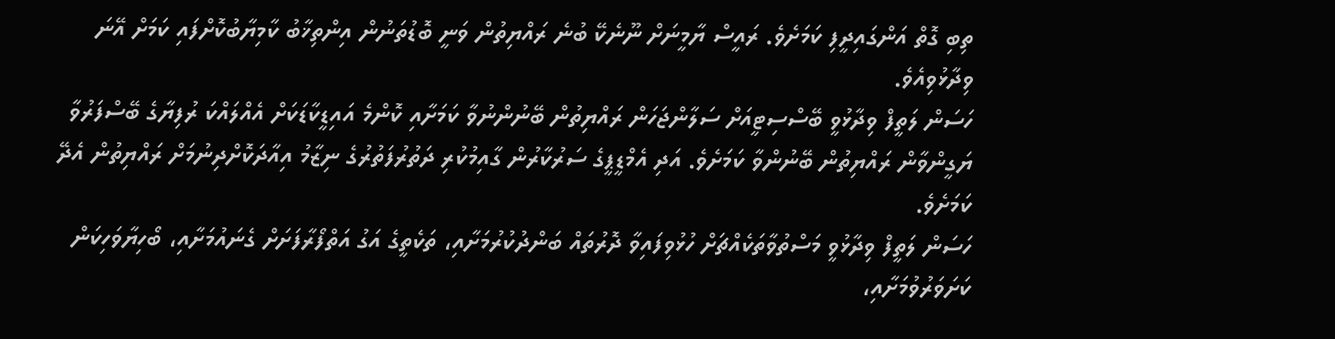ތިބި ގޮތް އަންގައިދީފި ކަމަށެވެ. ރައީސް ޔާމީނަށް ނޫނެކޭ ބުނެ ރައްޔިތުން ވަނީ ބޮޑުތަނުން އިންތިޚާބު ކާމިޔާބުކޮށްފައި ކަމަށް އޭނަ ވިދާޅުވިއެވެ.
ހަސަން ލަތީފް ވިދާޅުވީ ބޭސްސިޓީއަށް ސަލާންޖަހަން ރައްޔިތުން ބޭނުންނުވާ ކަމަށާއި ކޮންމެ އައިޑީކާޑަކަށް އެއްލައްކަ ރުފިޔާގެ ބޭސްފަރުވާ ޔަގީންވާން ރައްޔިތުން ބޭނުންވާ ކަމަށެވެ. އަދި އެމްޑީޕީގެ ސަރުކާރުން ގާއިމުކުރި ދަތުރުފަތުރުގެ ނިޒާމު އިއާދަކޮށްދިނުމަށް ރައްޔިތުން އެދޭ ކަމަށެވެ.
ހަސަން ލަތީފް ވިދާޅުވީ މަސްތުވާތަކެއްޗަށް ހުޅުވިފައިވާ ދޮރުތައް ބަންދުކުރުމަށާއި، ތަކެތީގެ އަގު އަތްފޯރާފަށަށް ގެނައުމަށާއި، ބޯހިޔާވަހިކަން ކަށަވަރުވުމަށާއި،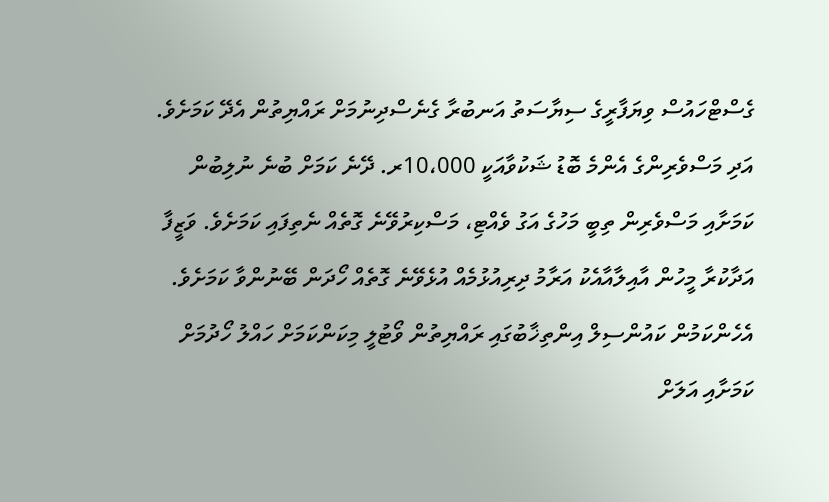ގެސްޓްހައުސް ވިޔަފާރީގެ ސިޔާސަތު އަނބުރާ ގެނެސްދިނުމަށް ރައްޔިތުން އެދޭ ކަމަށެވެ. އަދި މަސްވެރިންގެ އެންމެ ބޮޑު ޝަކުވާއަކީ 10،000ރ. ދޭނެ ކަމަށް ބުނެ ނުލިބުން ކަމަށާއި މަސްވެރިން ތިބީ މަހުގެ އަގު ވެއްޓި، މަސްކިރުވޭނެ ގޮތެއް ނެތިފައި ކަމަށެވެ. ވަޒީފާ އަދާކުރާ މީހުން އާއިލާއާއެކު އަރާމު ދިރިއުޅުމެއް އުޅެވޭނެ ގޮތެއް ހޯދަން ބޭނުންވާ ކަމަށެވެ. އެހެންކަމުން ކައުންސިލް އިންތިޚާބުގައި ރައްޔިތުން ވޯޓުލީ މިކަންކަމަށް ހައްލު ހޯދުމަށް ކަމަށާއި އަލަށް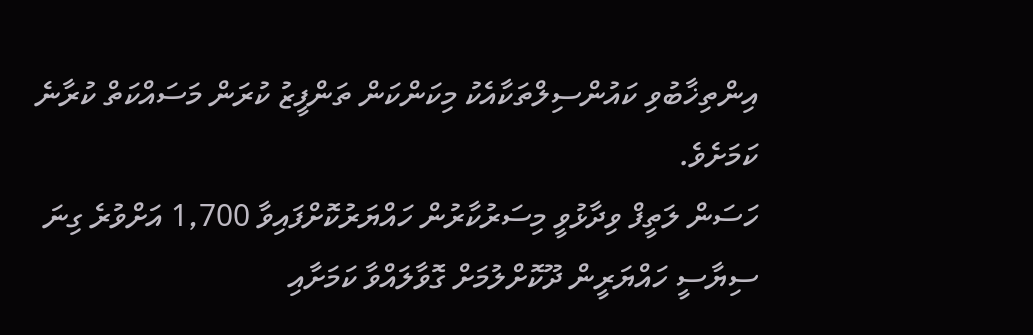އިންތިޚާބުވި ކައުންސިލްތަކާއެކު މިކަންކަން ތަންފީޒު ކުރަން މަސައްކަތް ކުރާނެ ކަމަށެވެ.
ހަސަން ލަތީފް ވިދާޅުވީ މިސަރުކާރުން ހައްޔަރުކޮށްފައިވާ 1,700 އަށްވުރެ ގިނަ ސިޔާސީ ހައްޔަރީން ދޫކޮށްލުމަށް ގޮވާލައްވާ ކަމަށާއި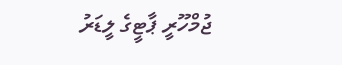ޖުމްހޫރީ ޕާޓީގެ ލީޑަރު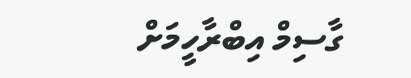ގާސިމް އިބްރާހީމަށް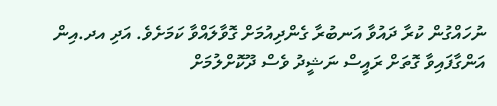ނުހައްގުން ކުރާ ދައުވާ އަނބުރާ ގެންދިއުމަށް ގޮވާލައްވާ ކަމަށެވެ. އަދި އދ.އިން އަންގާފައިވާ ގޮތަށް ރައީސް ނަޝީދު ވެސް ދޫކޮށްލުމަށް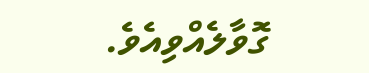ގޮވާލެއްވިއެވެ.